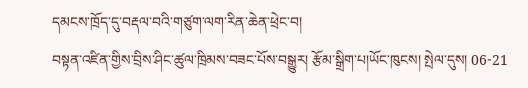དམངས་ཁྲོད་དུ་བརྡལ་བའི་གཙུག་ལག་རིན་ཆེན་ཕྲེང་བ།
བསྟན་འཛིན་གྱིས་བྲིས་ཤིང་ཚུལ་ཁྲིམས་བཟང་པོས་བསྒྱུར། རྩོམ་སྒྲིག་པ།ཡོང་ཁུངས། སྤེལ་དུས། 06-21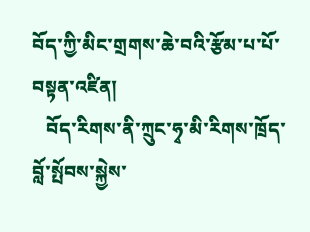བོད་ཀྱི་མིང་གྲགས་ཆེ་བའི་རྩོམ་པ་པོ་བསྟན་འཛིན།
   བོད་རིགས་ནི་ཀྲུང་ཧྭ་མི་རིགས་ཁྲོད་བློ་སྤོབས་སྐྱེས་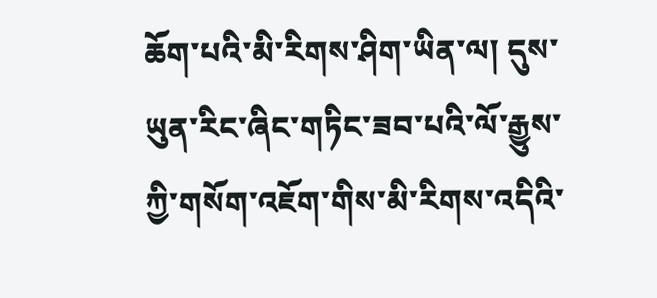ཆོག་པའི་མི་རིགས་ཤིག་ཡིན་ལ། དུས་ཡུན་རིང་ཞིང་གཏིང་ཟབ་པའི་ལོ་རྒྱུས་ཀྱི་གསོག་འཇོག་གིས་མི་རིགས་འདིའི་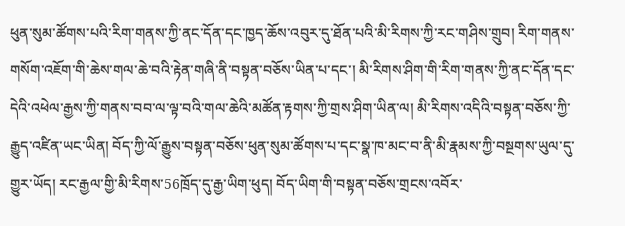ཕུན་སུམ་ཚོགས་པའི་རིག་གནས་ཀྱི་ནང་དོན་དང་ཁྱད་ཆོས་འབུར་དུ་ཐོན་པའི་མི་རིགས་ཀྱི་རང་གཤིས་གྲུབ། རིག་གནས་གསོག་འཇོག་གི་ཆེས་གལ་ཆེ་བའི་རྟེན་གཞི་ནི་བསྟན་བཅོས་ཡིན་པ་དང་། མི་རིགས་ཤིག་གི་རིག་གནས་ཀྱི་ནང་དོན་དང་དེའི་འཕེལ་རྒྱས་ཀྱི་གནས་བབ་ལ་ལྟ་བའི་གལ་ཆེའི་མཚོན་རྟགས་ཀྱི་གྲས་ཤིག་ཡིན་ལ། མི་རིགས་འདིའི་བསྟན་བཅོས་ཀྱི་རྒྱུད་འཛིན་ཡང་ཡིན། བོད་ཀྱི་ལོ་རྒྱུས་བསྟན་བཅོས་ཕུན་སུམ་ཚོགས་པ་དང་སྣ་ཁ་མང་བ་ནི་མི་རྣམས་ཀྱི་བསྔགས་ཡུལ་དུ་གྱུར་ཡོད། རང་རྒྱལ་གྱི་མི་རིགས་56ཁྲོད་དུ་རྒྱ་ཡིག་ཕུད། བོད་ཡིག་གི་བསྟན་བཅོས་གྲངས་འབོར་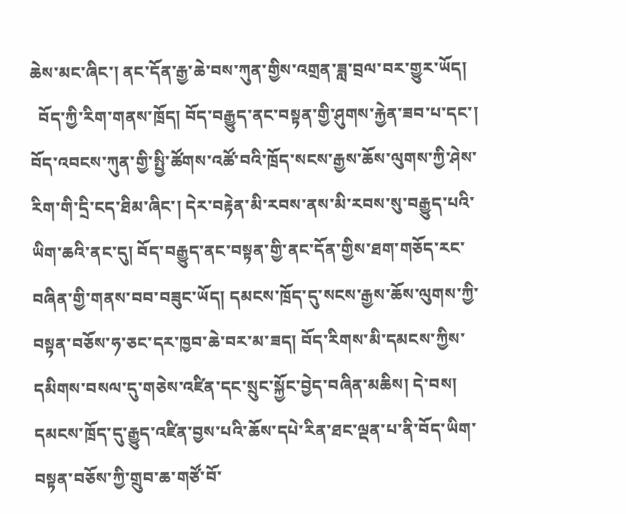ཆེས་མང་ཞིང་། ནང་དོན་རྒྱ་ཆེ་བས་ཀུན་གྱིས་འགྲན་ཟླ་བྲལ་བར་གྱུར་ཡོད།
  བོད་ཀྱི་རིག་གནས་ཁྲོད། བོད་བརྒྱུད་ནང་བསྟན་གྱི་ཤུགས་རྐྱེན་ཟབ་པ་དང་། བོད་འབངས་ཀུན་གྱི་སྤྱི་ཚོགས་འཚོ་བའི་ཁྲོད་སངས་རྒྱས་ཆོས་ལུགས་ཀྱི་ཤེས་རིག་གི་དྲི་ངད་ཐིམ་ཞིང་། དེར་བརྟེན་མི་རབས་ནས་མི་རབས་སུ་བརྒྱུད་པའི་ཡིག་ཆའི་ནང་དུ། བོད་བརྒྱུད་ནང་བསྟན་གྱི་ནང་དོན་གྱིས་ཐག་གཅོད་རང་བཞིན་གྱི་གནས་བབ་བཟུང་ཡོད། དམངས་ཁྲོད་དུ་སངས་རྒྱས་ཆོས་ལུགས་ཀྱི་བསྟན་བཅོས་ཧ་ཅང་དར་ཁྱབ་ཆེ་བར་མ་ཟད། བོད་རིགས་མི་དམངས་ཀྱིས་དམིགས་བསལ་དུ་གཅེས་འཛིན་དང་སྲུང་སྐྱོང་བྱེད་བཞིན་མཆིས། དེ་བས། དམངས་ཁྲོད་དུ་རྒྱུད་འཛིན་བྱས་པའི་ཆོས་དཔེ་རིན་ཐང་ལྡན་པ་ནི་བོད་ཡིག་བསྟན་བཅོས་ཀྱི་གྲུབ་ཆ་གཙོ་བོ་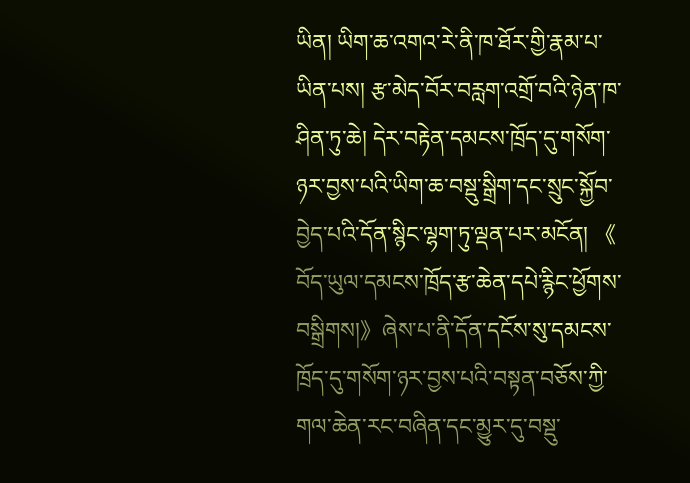ཡིན། ཡིག་ཆ་འགའ་རེ་ནི་ཁ་ཐོར་གྱི་རྣམ་པ་ཡིན་པས། རྩ་མེད་བོར་བརླག་འགྲོ་བའི་ཉེན་ཁ་ཤིན་ཏུ་ཆེ། དེར་བརྟེན་དམངས་ཁྲོད་དུ་གསོག་ཉར་བྱས་པའི་ཡིག་ཆ་བསྡུ་སྒྲིག་དང་སྲུང་སྐྱོབ་བྱེད་པའི་དོན་སྙིང་ལྷག་ཏུ་ལྡན་པར་མངོན། 《 བོད་ཡུལ་དམངས་ཁྲོད་རྩ་ཆེན་དཔེ་རྙིང་ཕྱོགས་བསྒྲིགས།》ཞེས་པ་ནི་དོན་དངོས་སུ་དམངས་ཁྲོད་དུ་གསོག་ཉར་བྱས་པའི་བསྟན་བཅོས་ཀྱི་གལ་ཆེན་རང་བཞིན་དང་མྱུར་དུ་བསྡུ་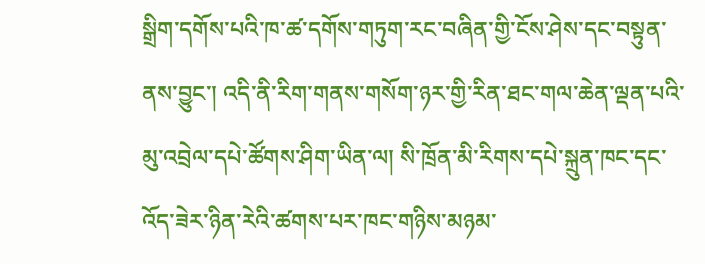སྒྲིག་དགོས་པའི་ཁ་ཚ་དགོས་གཏུག་རང་བཞིན་གྱི་ངོས་ཤེས་དང་བསྟུན་ནས་བྱུང་། འདི་ནི་རིག་གནས་གསོག་ཉར་གྱི་རིན་ཐང་གལ་ཆེན་ལྡན་པའི་མུ་འབྲེལ་དཔེ་ཚོགས་ཤིག་ཡིན་ལ། སི་ཁྲོན་མི་རིགས་དཔེ་སྐྲུན་ཁང་དང་འོད་ཟེར་ཉིན་རེའི་ཚགས་པར་ཁང་གཉིས་མཉམ་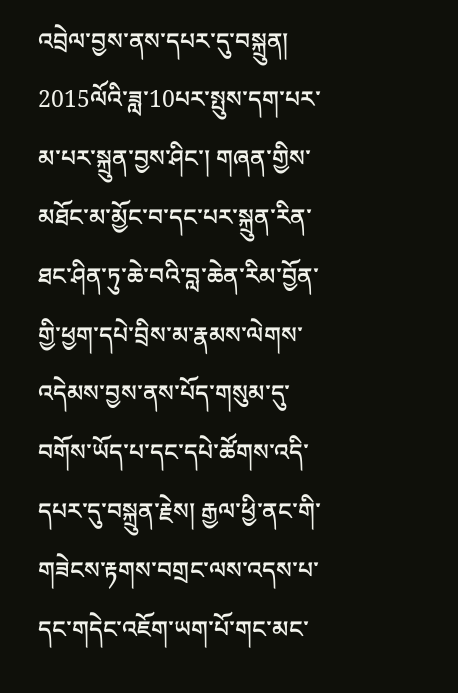འབྲེལ་བྱས་ནས་དཔར་དུ་བསྐྲུན། 2015ལོའི་ཟླ་10པར་སྤུས་དག་པར་མ་པར་སྐྲུན་བྱས་ཤིང་། གཞན་གྱིས་མཐོང་མ་མྱོང་བ་དང་པར་སྐྲུན་རིན་ཐང་ཤིན་ཏུ་ཆེ་བའི་བླ་ཆེན་རིམ་བྱོན་གྱི་ཕྱག་དཔེ་བྲིས་མ་རྣམས་ལེགས་འདེམས་བྱས་ནས་པོད་གསུམ་དུ་བགོས་ཡོད་པ་དང་དཔེ་ཚོགས་འདི་དཔར་དུ་བསྐྲུན་རྗེས། རྒྱལ་ཕྱི་ནང་གི་གཟེངས་རྟགས་བགྲང་ལས་འདས་པ་དང་གདེང་འཇོག་ཡག་པོ་གང་མང་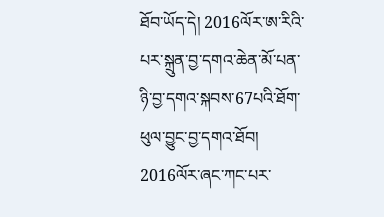ཐོབ་ཡོད་དེ། 2016ལོར་ཨ་རིའི་པར་སྐྲུན་བྱ་དགའ་ཆེན་མོ་པན་ཉི་བྱ་དགའ་སྐབས་67པའི་ཐོག་ཕུལ་བྱུང་བྱ་དགའ་ཐོབ། 2016ལོར་ཞང་ཀང་པར་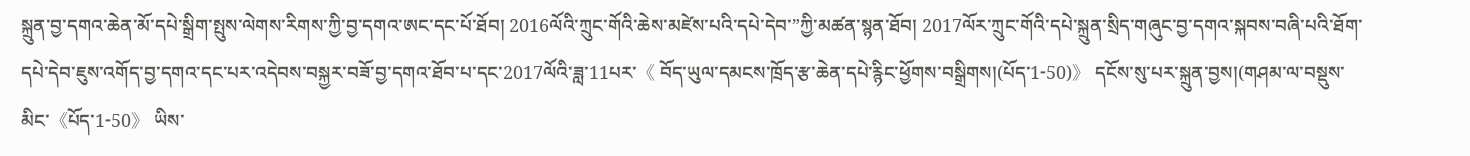སྐྲུན་བྱ་དགའ་ཆེན་མོ་དཔེ་སྒྲིག་སྤུས་ལེགས་རིགས་ཀྱི་བྱ་དགའ་ཨང་དང་པོ་ཐོབ། 2016ལོའི་ཀྲུང་གོའི་ཆེས་མཛེས་པའི་དཔེ་དེབ་”ཀྱི་མཚན་སྙན་ཐོབ། 2017ལོར་ཀྲུང་གོའི་དཔེ་སྐྲུན་སྲིད་གཞུང་བྱ་དགའ་སྐབས་བཞི་པའི་ཐོག་དཔེ་དེབ་ཇུས་འགོད་བྱ་དགའ་དང་པར་འདེབས་བསྐྱར་བཟོ་བྱ་དགའ་ཐོབ་པ་དང་2017ལོའི་ཟླ་11པར་《 བོད་ཡུལ་དམངས་ཁྲོད་རྩ་ཆེན་དཔེ་རྙིང་ཕྱོགས་བསྒྲིགས།(པོད་1-50)》 དངོས་སུ་པར་སྐྲུན་བྱས།(གཤམ་ལ་བསྡུས་མིང་《པོད་1-50》 ཡིས་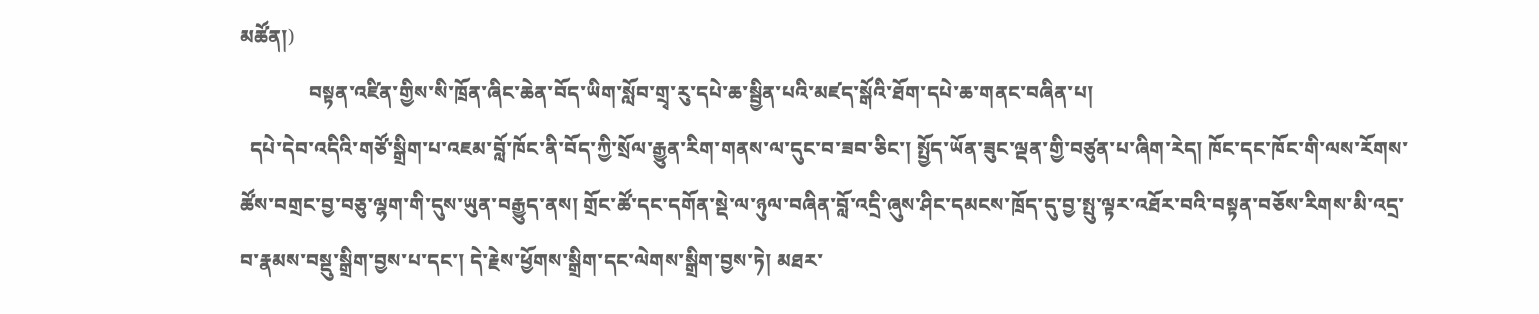མཚོན།)
              བསྟན་འཛིན་གྱིས་སི་ཁྲོན་ཞིང་ཆེན་བོད་ཡིག་སློབ་གྲྭ་རུ་དཔེ་ཆ་སྦྱིན་པའི་མཛད་སྒོའི་ཐོག་དཔེ་ཆ་གནང་བཞིན་པ།
  དཔེ་དེབ་འདིའི་གཙོ་སྒྲིག་པ་འཇམ་བློ་ཁོང་ནི་བོད་ཀྱི་སྲོལ་རྒྱུན་རིག་གནས་ལ་དུང་བ་ཟབ་ཅིང་། སྤྱོད་ཡོན་ཟུང་ལྡན་གྱི་བཙུན་པ་ཞིག་རེད། ཁོང་དང་ཁོང་གི་ལས་རོགས་ཚོས་བགྲང་བྱ་བཅུ་ལྷག་གི་དུས་ཡུན་བརྒྱུད་ནས། གྲོང་ཚོ་དང་དགོན་སྡེ་ལ་ཉུལ་བཞིན་བློ་འདྲི་ཞུས་ཤིང་དམངས་ཁྲོད་དུ་བྱ་སྤུ་ལྟར་འཐོར་བའི་བསྟན་བཅོས་རིགས་མི་འདྲ་བ་རྣམས་བསྡུ་སྒྲིག་བྱས་པ་དང་། དེ་རྗེས་ཕྱོགས་སྒྲིག་དང་ལེགས་སྒྲིག་བྱས་ཏེ། མཐར་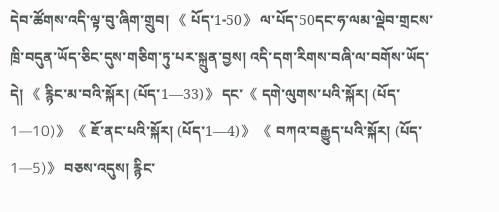དེབ་ཚོགས་འདི་ལྟ་བུ་ཞིག་གྲུབ། 《 པོད་1-50》 ལ་པོད་50དང་ཧ་ལམ་ལྡེབ་གྲངས་ཁྲི་བདུན་ཡོད་ཅིང་དུས་གཅིག་ཏུ་པར་སྐྲུན་བྱས། འདི་དག་རིགས་བཞི་ལ་བགོས་ཡོད་དེ། 《 རྙིང་མ་བའི་སྐོར། (པོད་1—33)》 དང་《 དགེ་ལུགས་པའི་སྐོར། (པོད་1—10)》 《 ཇོ་ནང་པའི་སྐོར། (པོད་1—4)》 《 བཀའ་བརྒྱུད་པའི་སྐོར། (པོད་1—5)》 བཅས་འདུས། རྙིང་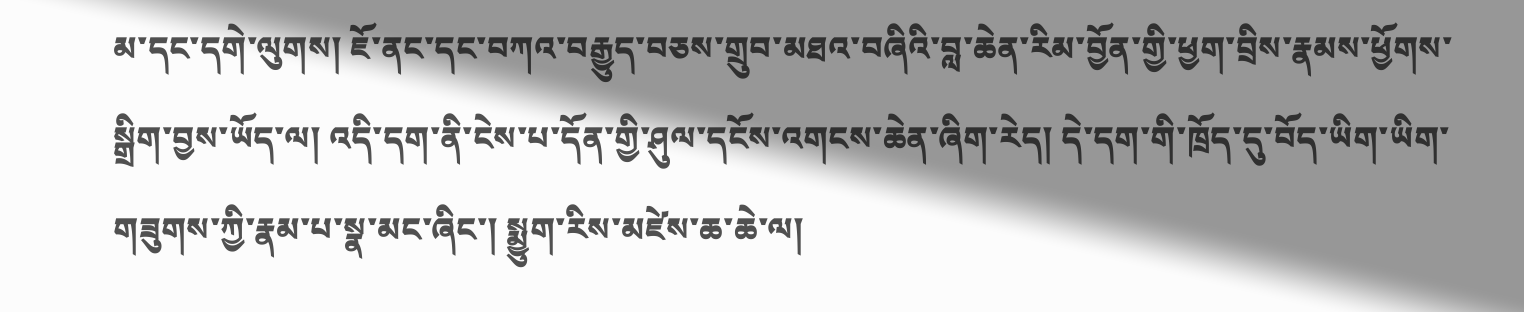མ་དང་དགེ་ལུགས། ཇོ་ནང་དང་བཀའ་བརྒྱུད་བཅས་གྲུབ་མཐའ་བཞིའི་བླ་ཆེན་རིམ་བྱོན་གྱི་ཕྱག་བྲིས་རྣམས་ཕྱོགས་སྒྲིག་བྱས་ཡོད་ལ། འདི་དག་ནི་ངེས་པ་དོན་གྱི་ཤུལ་དངོས་འགངས་ཆེན་ཞིག་རེད། དེ་དག་གི་ཁྲོད་དུ་བོད་ཡིག་ཡིག་གཟུགས་ཀྱི་རྣམ་པ་སྣ་མང་ཞིང་། སྨྱུག་རིས་མཛེས་ཆ་ཆེ་ལ།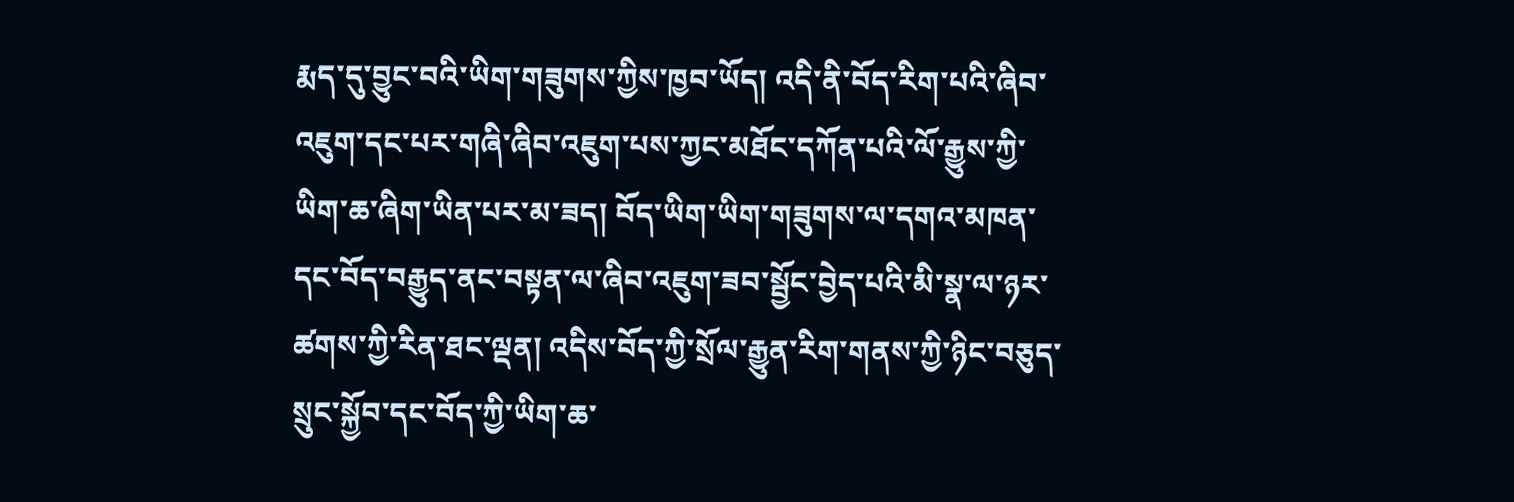རྨད་དུ་བྱུང་བའི་ཡིག་གཟུགས་ཀྱིས་ཁྱབ་ཡོད། འདི་ནི་བོད་རིག་པའི་ཞིབ་འཇུག་དང་པར་གཞི་ཞིབ་འཇུག་པས་ཀྱང་མཐོང་དཀོན་པའི་ལོ་རྒྱུས་ཀྱི་ཡིག་ཆ་ཞིག་ཡིན་པར་མ་ཟད། བོད་ཡིག་ཡིག་གཟུགས་ལ་དགའ་མཁན་དང་བོད་བརྒྱུད་ནང་བསྟན་ལ་ཞིབ་འཇུག་ཟབ་སྦྱོང་བྱེད་པའི་མི་སྣ་ལ་ཉར་ཚགས་ཀྱི་རིན་ཐང་ལྡན། འདིས་བོད་ཀྱི་སྲོལ་རྒྱུན་རིག་གནས་ཀྱི་ཉིང་བཅུད་སྲུང་སྐྱོབ་དང་བོད་ཀྱི་ཡིག་ཆ་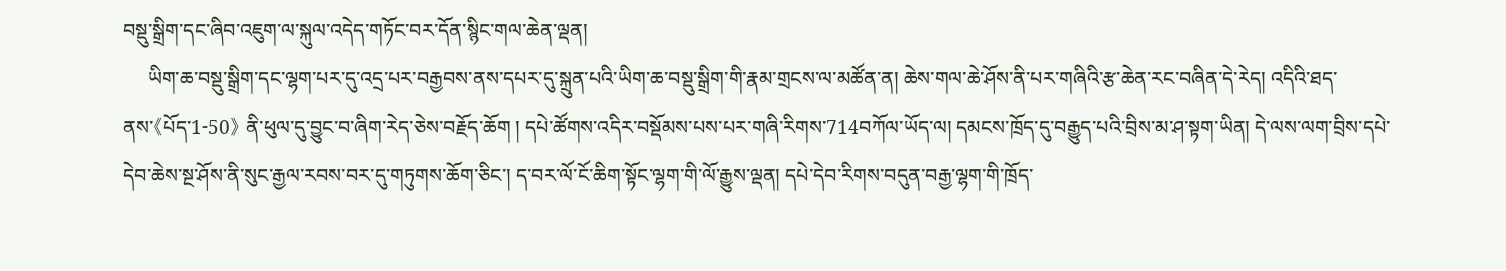བསྡུ་སྒྲིག་དང་ཞིབ་འཇུག་ལ་སྐུལ་འདེད་གཏོང་བར་དོན་སྙིང་གལ་ཆེན་ལྡན།
     ཡིག་ཆ་བསྡུ་སྒྲིག་དང་ལྷག་པར་དུ་འདྲ་པར་བརྒྱབས་ནས་དཔར་དུ་སྐྲུན་པའི་ཡིག་ཆ་བསྡུ་སྒྲིག་གི་རྣམ་གྲངས་ལ་མཚོན་ན། ཆེས་གལ་ཆེ་ཤོས་ནི་པར་གཞིའི་རྩ་ཆེན་རང་བཞིན་དེ་རེད། འདིའི་ཐད་ནས་《པོད་1-50》 ནི་ཕུལ་དུ་བྱུང་བ་ཞིག་རེད་ཅེས་བརྗོད་ཆོག ། དཔེ་ཚོགས་འདིར་བསྡོམས་པས་པར་གཞི་རིགས་714བཀོལ་ཡོད་ལ། དམངས་ཁྲོད་དུ་བརྒྱུད་པའི་བྲིས་མ་ཤ་སྟག་ཡིན། དེ་ལས་ལག་བྲིས་དཔེ་དེབ་ཆེས་སྔ་ཤོས་ནི་སུང་རྒྱལ་རབས་བར་དུ་གཏུགས་ཆོག་ཅིང་། ད་བར་ལོ་ངོ་ཆིག་སྟོང་ལྷག་གི་ལོ་རྒྱུས་ལྡན། དཔེ་དེབ་རིགས་བདུན་བརྒྱ་ལྷག་གི་ཁྲོད་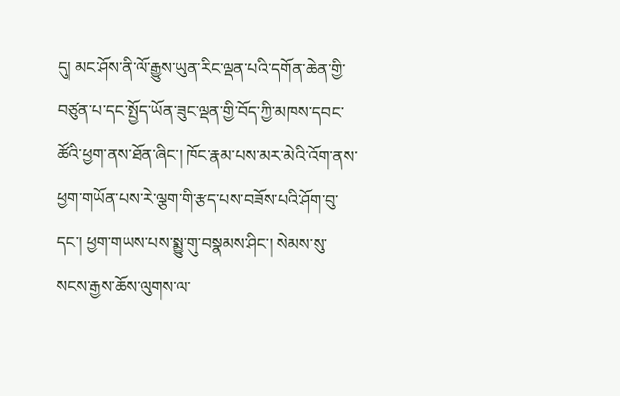དུ། མང་ཤོས་ནི་ལོ་རྒྱུས་ཡུན་རིང་ལྡན་པའི་དགོན་ཆེན་གྱི་བཙུན་པ་དང་སྤྱོད་ཡོན་ཟུང་ལྡན་གྱི་བོད་ཀྱི་མཁས་དབང་ཚོའི་ཕྱག་ནས་ཐོན་ཞིང་། ཁོང་རྣམ་པས་མར་མེའི་འོག་ནས་ཕྱག་གཡོན་པས་རེ་ལྕག་གི་རྩད་པས་བཟོས་པའི་ཤོག་བུ་དང་། ཕྱག་གཡས་པས་སྨྱུ་གུ་བསྣམས་ཤིང་། སེམས་སུ་སངས་རྒྱས་ཆོས་ལུགས་ལ་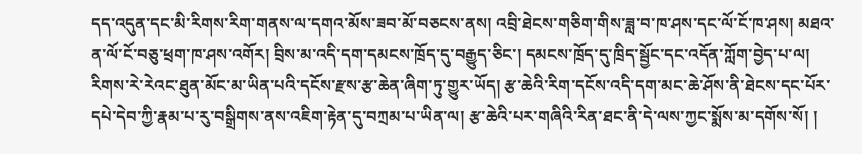དད་འདུན་དང་མི་རིགས་རིག་གནས་ལ་དགའ་མོས་ཟབ་མོ་བཅངས་ནས། འབྲི་ཐེངས་གཅིག་གིས་ཟླ་བ་ཁ་ཤས་དང་ལོ་ངོ་ཁ་ཤས། མཐའ་ན་ལོ་ངོ་བཅུ་ཕྲག་ཁ་ཤས་འགོར། བྲིས་མ་འདི་དག་དམངས་ཁྲོད་དུ་བརྒྱུད་ཅིང་། དམངས་ཁྲོད་དུ་ཁྲིད་སྦྱོང་དང་འདོན་ཀློག་བྱེད་པ་ལ། རིགས་རེ་རེའང་ཐུན་མོང་མ་ཡིན་པའི་དངོས་རྫས་རྩ་ཆེན་ཞིག་ཏུ་གྱུར་ཡོད། རྩ་ཆེའི་རིག་དངོས་འདི་དག་མང་ཆེ་ཤོས་ནི་ཐེངས་དང་པོར་དཔེ་དེབ་ཀྱི་རྣམ་པ་རུ་བསྒྲིགས་ནས་འཇིག་རྟེན་དུ་བཀྲམ་པ་ཡིན་ལ། རྩ་ཆེའི་པར་གཞིའི་རིན་ཐང་ནི་དེ་ལས་ཀྱང་སྨོས་མ་དགོས་སོ། །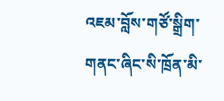འཇམ་བློས་གཙོ་སྒྲིག་གནང་ཞིང་སི་ཁྲོན་མི་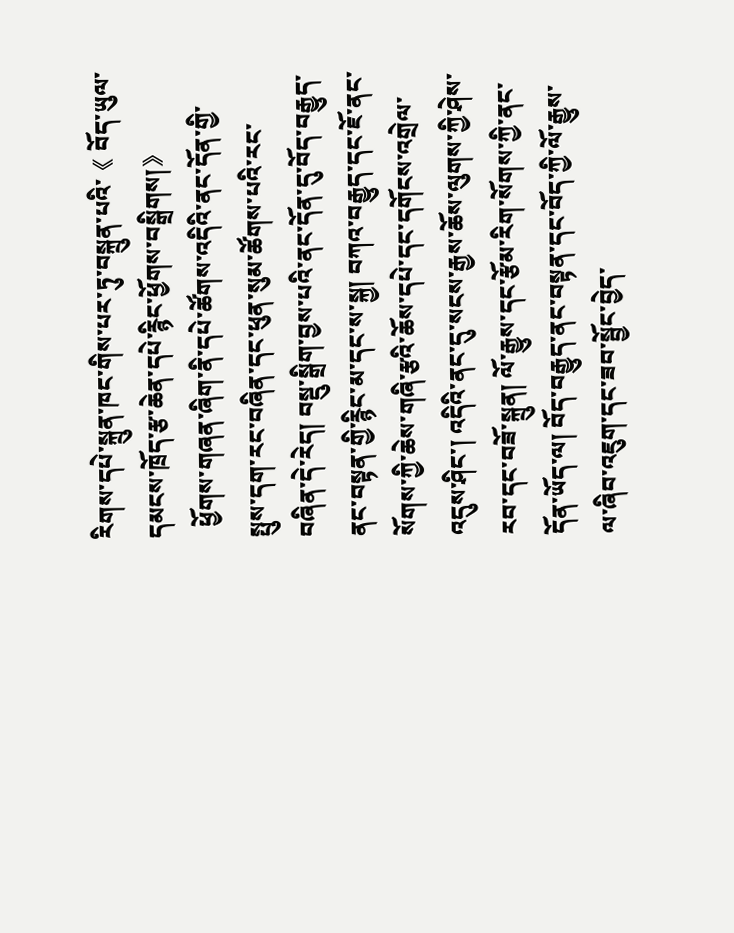རིགས་དཔེ་སྐྲུན་ཁང་གིས་པར་ཏུ་བསྐྲུན་པའི་《 བོད་ཡུལ་དམངས་ཁྲོད་རྩ་ཆེན་དཔེ་རྙིང་ཕྱོགས་བསྒྲིགས།》
  ཕྱོགས་གཞན་ཞིག་ནི་དཔེ་ཚོགས་འདིའི་ནང་དོན་གྱི་སྤུས་དག་རང་བཞིན་དང་ཕུན་སུམ་ཚོགས་པའི་རང་བཞིན་དེ་རེད། བསྡུ་སྒྲིག་བྱས་པའི་ནང་དོན་དུ་བོད་བརྒྱུད་ནང་བསྟན་གྱི་རྙིང་མ་དང་ས་སྐྱ། བཀའ་བརྒྱུད་དང་ཇོ་ནང་སོགས་ཀྱི་ཆེས་གཞི་རྩའི་ཆོས་དཔེ་དང་དགོངས་འགྲེལ་འདུས་ཤིང་། འདིའི་ནང་དུ་སངས་རྒྱས་ཆོས་ལུགས་ཀྱི་ཤེས་རབ་དང་བཟོ་སྐྲུན། ལོ་རྒྱུས་དང་རྩོམ་རིག་སོགས་ཀྱི་ནང་དོན་ཡོད་ལ། བོད་བརྒྱུད་ནང་བསྟན་དང་བོད་ཀྱི་ལོ་རྒྱུས་ལ་ཞིབ་འཇུག་དང་ཟབ་སྦྱོང་བྱེད་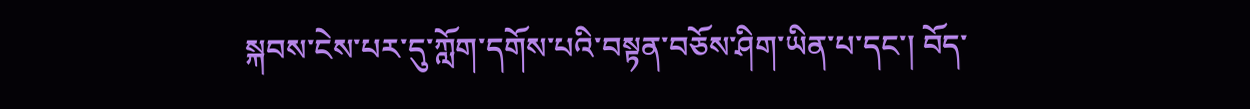སྐབས་ངེས་པར་དུ་ཀློག་དགོས་པའི་བསྟན་བཅོས་ཤིག་ཡིན་པ་དང་། བོད་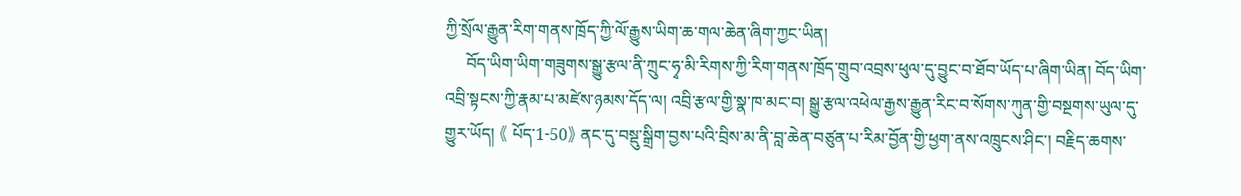ཀྱི་སྲོལ་རྒྱུན་རིག་གནས་ཁྲོད་ཀྱི་ལོ་རྒྱུས་ཡིག་ཆ་གལ་ཆེན་ཞིག་ཀྱང་ཡིན།
     བོད་ཡིག་ཡིག་གཟུགས་སྒྱུ་རྩལ་ནི་ཀྲུང་ཧྭ་མི་རིགས་ཀྱི་རིག་གནས་ཁྲོད་གྲུབ་འབྲས་ཕུལ་དུ་བྱུང་བ་ཐོབ་ཡོད་པ་ཞིག་ཡིན། བོད་ཡིག་འབྲི་སྟངས་ཀྱི་རྣམ་པ་མཛེས་ཉམས་དོད་ལ། འབྲི་རྩལ་གྱི་སྣ་ཁ་མང་བ། སྒྱུ་རྩལ་འཕེལ་རྒྱས་རྒྱུན་རིང་བ་སོགས་ཀུན་གྱི་བསྔགས་ཡུལ་དུ་གྱུར་ཡོད། 《 པོད་1-50》 ནང་དུ་བསྡུ་སྒྲིག་བྱས་པའི་བྲིས་མ་ནི་བླ་ཆེན་བཙུན་པ་རིམ་བྱོན་གྱི་ཕྱག་ནས་འཁྲུངས་ཤིང་། བརྗིད་ཆགས་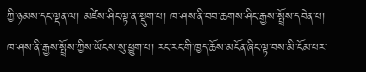ཀྱི་ཉམས་དང་ལྡན་ལ། མཛེས་ཤིང་ལྟ་ན་སྡུག་པ། ཁ་ཤས་ནི་བབ་ཆགས་ཤིང་རྒྱས་སྤྲོས་དབེན་པ། ཁ་ཤས་ནི་རྒྱས་སྤྲོས་ཀྱིས་ཡོངས་སུ་ཕྱུག་པ། རང་རང་གི་ཁྱད་ཆོས་མངོན་ཞིང་ལྟ་བས་མི་ངོམ་པར་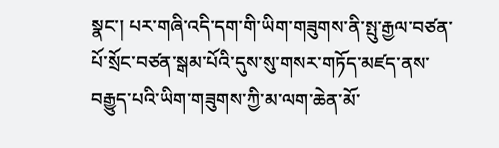སྣང་། པར་གཞི་འདི་དག་གི་ཡིག་གཟུགས་ནི་སྤུ་རྒྱལ་བཙན་པོ་སྲོང་བཙན་སྒམ་པོའི་དུས་སུ་གསར་གཏོད་མཛད་ནས་བརྒྱུད་པའི་ཡིག་གཟུགས་ཀྱི་མ་ལག་ཆེན་མོ་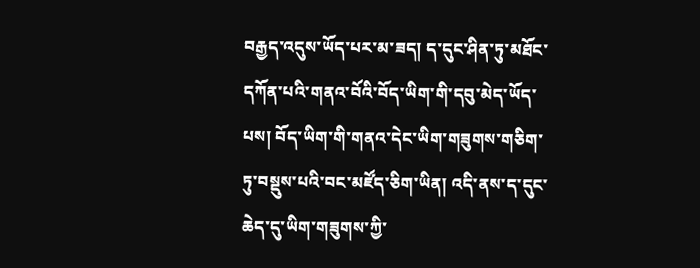བརྒྱད་འདུས་ཡོད་པར་མ་ཟད། ད་དུང་ཤིན་ཏུ་མཐོང་དཀོན་པའི་གནའ་བོའི་བོད་ཡིག་གི་དབུ་མེད་ཡོད་པས། བོད་ཡིག་གི་གནའ་དེང་ཡིག་གཟུགས་གཅིག་ཏུ་བསྡུས་པའི་བང་མཛོད་ཅིག་ཡིན། འདི་ནས་ད་དུང་ཆེད་དུ་ཡིག་གཟུགས་ཀྱི་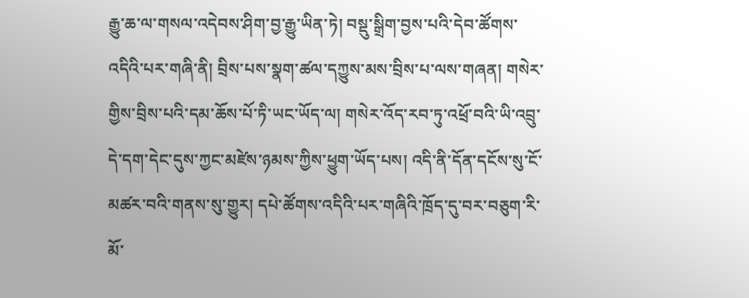རྒྱུ་ཆ་ལ་གསལ་འདེབས་ཤིག་བྱ་རྒྱུ་ཡིན་ཏེ། བསྡུ་སྒྲིག་བྱས་པའི་དེབ་ཚོགས་འདིའི་པར་གཞི་ནི། བྲིས་པས་སྣག་ཚལ་དཀྱུས་མས་བྲིས་པ་ལས་གཞན། གསེར་གྱིས་བྲིས་པའི་དམ་ཆོས་པོ་ཏི་ཡང་ཡོད་ལ། གསེར་འོད་རབ་ཏུ་འཕྲོ་བའི་ཡི་འབྲུ་དེ་དག་དེང་དུས་ཀྱང་མཛེས་ཉམས་ཀྱིས་ཕྱུག་ཡོད་པས། འདི་ནི་དོན་དངོས་སུ་ངོ་མཚར་བའི་གནས་སུ་གྱུར། དཔེ་ཚོགས་འདིའི་པར་གཞིའི་ཁྲོད་དུ་བར་བཅུག་རི་མོ་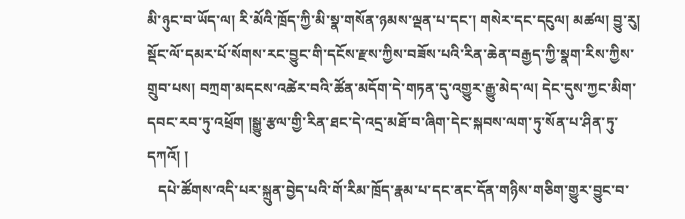མི་ཉུང་བ་ཡོད་ལ། རི་མོའི་ཁྲོད་ཀྱི་མི་སྣ་གསོན་ཉམས་ལྡན་པ་དང་། གསེར་དང་དངུལ། མཚལ། བྱུ་རུ། སྡོང་ལོ་དམར་པོ་སོགས་རང་བྱུང་གི་དངོས་རྫས་ཀྱིས་བཟོས་པའི་རིན་ཆེན་བརྒྱད་ཀྱི་སྣག་རིས་ཀྱིས་གྲུབ་པས། བཀྲག་མདངས་འཚེར་བའི་ཚོན་མདོག་དེ་གཏན་དུ་འགྱུར་རྒྱུ་མེད་ལ། དེང་དུས་ཀྱང་མིག་དབང་རབ་ཏུ་འཕྲོག །སྒྱུ་རྩལ་གྱི་རིན་ཐང་དེ་འདྲ་མཐོ་བ་ཞིག་དེང་སྐབས་ལག་ཏུ་སོན་པ་ཤིན་ཏུ་དཀའོ། །
   དཔེ་ཚོགས་འདི་པར་སྐྲུན་བྱེད་པའི་གོ་རིམ་ཁྲོད་རྣམ་པ་དང་ནང་དོན་གཉིས་གཅིག་གྱུར་བྱུང་བ་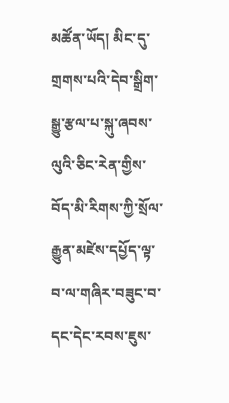མཚོན་ཡོད། མིང་དུ་གྲགས་པའི་དེབ་སྒྲིག་སྒྱུ་རྩལ་པ་སྐུ་ཞབས་ལུའི་ཅིང་རེན་གྱིས་བོད་མི་རིགས་ཀྱི་སྲོལ་རྒྱུན་མཛེས་དཔྱོད་ལྟ་བ་ལ་གཞིར་བཟུང་བ་དང་དེང་རབས་ཇུས་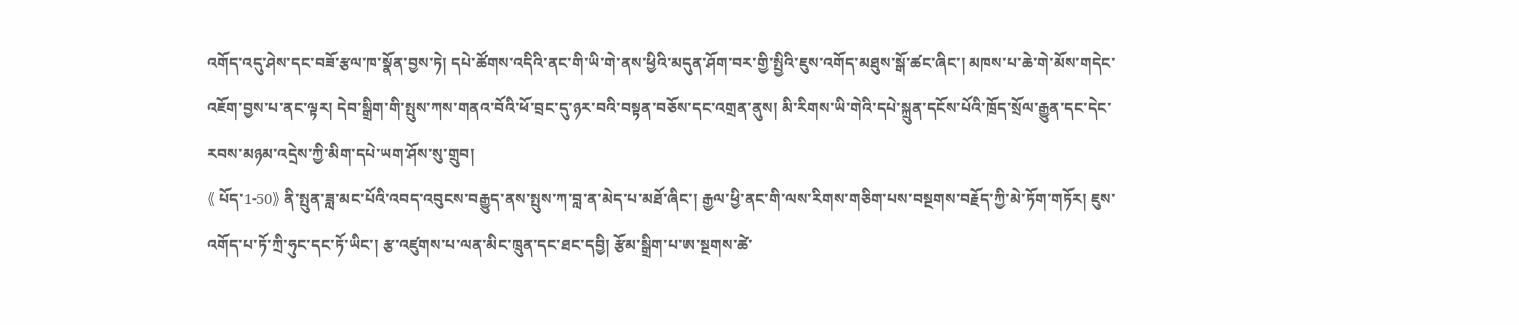འགོད་འདུ་ཤེས་དང་བཟོ་རྩལ་ཁ་སྣོན་བྱས་ཏེ། དཔེ་ཚོགས་འདིའི་ནང་གི་ཡི་གེ་ནས་ཕྱིའི་མདུན་ཤོག་བར་གྱི་སྤྱིའི་ཇུས་འགོད་མཐུས་སྒོ་ཚང་ཞིང་། མཁས་པ་ཆེ་གེ་མོས་གདེང་འཇོག་བྱས་པ་ནང་ལྟར། དེབ་སྒྲིག་གི་སྤུས་ཀས་གནའ་བོའི་ཕོ་བྲང་དུ་ཉར་བའི་བསྟན་བཅོས་དང་འགྲན་ནུས། མི་རིགས་ཡི་གེའི་དཔེ་སྐྲུན་དངོས་པོའི་ཁྲོད་སྲོལ་རྒྱུན་དང་དེང་རབས་མཉམ་འདྲེས་ཀྱི་མིག་དཔེ་ཡག་ཤོས་སུ་གྲུབ།
《 པོད་1-50》 ནི་སྤུན་ཟླ་མང་པོའི་འབད་འབུངས་བརྒྱུད་ནས་སྤུས་ཀ་བླ་ན་མེད་པ་མཐོ་ཞིང་། རྒྱལ་ཕྱི་ནང་གི་ལས་རིགས་གཅིག་པས་བསྔགས་བརྗོད་ཀྱི་མེ་ཏོག་གཏོར། ཇུས་འགོད་པ་ཏོ་ཀྲི་ཧུང་དང་ཏོ་ཡིང་། རྩ་འཛུགས་པ་ལན་མིང་ཁྲུན་དང་ཐང་དབྱི། རྩོམ་སྒྲིག་པ་ཨ་སྔགས་ཚེ་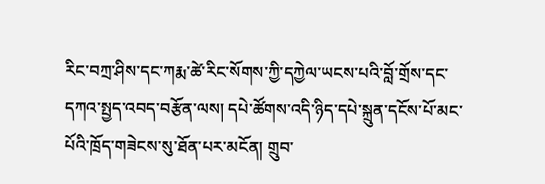རིང་བཀྲ་ཤིས་དང་ཀརྨ་ཚེ་རིང་སོགས་ཀྱི་དཀྱེལ་ཡངས་པའི་བློ་གྲོས་དང་དཀའ་སྤྱད་འབད་བརྩོན་ལས། དཔེ་ཚོགས་འདི་ཉིད་དཔེ་སྐྲུན་དངོས་པོ་མང་པོའི་ཁྲོད་གཟེངས་སུ་ཐོན་པར་མངོན། གྲུབ་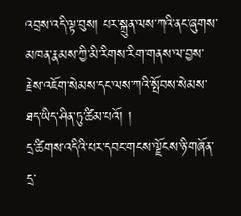འབྲས་འདི་ལྟ་བུས། པར་སྐྲུན་ལས་ཀའི་ནང་ཞུགས་མཁན་རྣམས་ཀྱི་མི་རིགས་རིག་གནས་ལ་བྱས་རྗེས་འཇོག་སེམས་དང་ལས་ཀའི་སྤོབས་སེམས་ཐད་ཡིད་ཤིན་ཏུ་ཚིམ་པའོ། །
དྲ་ཚིགས་འདིའི་པར་དབང་གངས་ལྗོངས་ཉི་གཞོན་དྲ་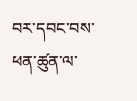བར་དབང་བས་ཕན་ཚུན་ལ་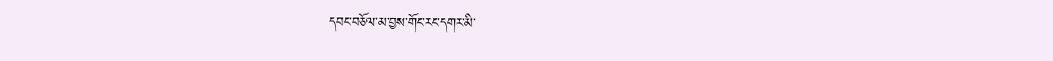དབང་བཅོལ་མ་བྱས་གོང་རང་དགར་མི་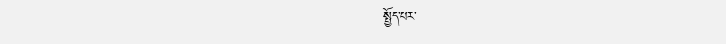སྤྱོད་པར་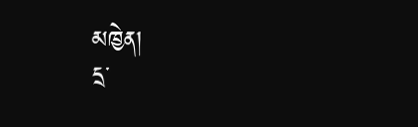མཁྱེན།
དྲ་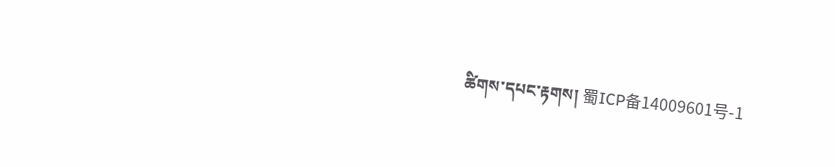ཚིགས་དཔང་རྟགས། 蜀ICP备14009601号-1